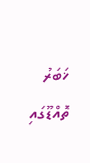ޚަބަރު
ތޮއްޑޫގައި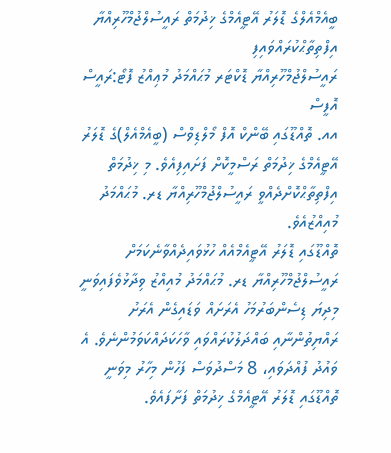ބީއެމްއެލްގެ ޑޮލަރު އޭޓީއެމްގެ ޚިދުމަތް ރައީސުލްޖުމްހޫރިއްޔާ އިފްތިތާޙްކުރައްވައިފި
ރައީސުލްޖުމްހޫރިއްޔާ ޑޮކްޓަރ މުޙައްމަދު މުޢިއްޒު ފޮޓޯ:ރައީސް އޮފީސް
އއ. ތޮއްޑޫގައި ބޭންކް އޮފް މޯލްޑިވްސް (ބީއެމްއެލް)ގެ ޑޮލަރު އޭޓީއެމްގެ ޚިދުމަތް ރަސްމީކޮށް ފަށައިފިއެވެ. މި ޚިދުމަތް އިފްތިތާޙްކޮށްދެއްވީ ރައީސުލްޖުމްހޫރިއްޔާ ޑރ. މުޙައްމަދު މުއިއްޒުއެވެ.
ތޮއްޑޫގައި ޑޮލަރު އޭޓީއެމްއެއް ހުޅުވައިދެއްވާނެކަމަށް ރައީސުލްޖުމްހޫރިއްޔާ ޑރ. މުޙައްމަދު މުއިއްޒު ވިދާޅުވެފައިވަނީ މިދިޔަ ޑިސެންބަރުމަހު އެރަށައް ވަޑައިގެން އެރަށު ރައްޔިތުންނާއި ބައްދަލުކުރައްވައި ވާހަކަދައްކަވަމުންނެވެ. އެ ވައުދު ފުއްދަވައި، 8 މަސްދުވަސް ފަހުން މިހާރު މިވަނީ ތޮއްޑޫގައި ޑޮލަރު އޭޓީއެމްގެ ޚިދުމަތް ފަށާފައެވެ.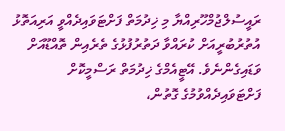ރައީސުލްޖުމްހޫރިއްޔާ މި ޚިދުމަތް ފަށްޓަވައިދެއްވީ އަރިއަތޮޅު އުތުރުބުރީއަށް ކުރައްވާ ދަތުރުފުޅުގެ ތެރެއިން ތޮއްޑޫއަށް ވަޑައިގެންނެވެ. އޭޓީއެމްގެ ޚިދުމަތް ރަސްމީކޮށް ފަށްޓަވައިދެއްވުމުގެ ގޮތުން،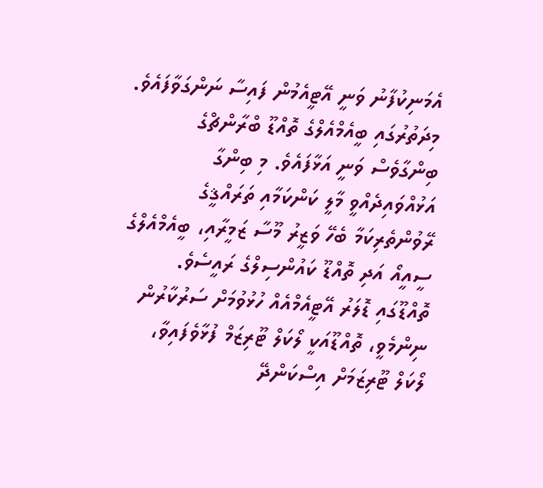އެމަނިކުފާނު ވަނީ އޭޓީއެމުން ފައިސާ ނަންގަވާފައެވެ.
މިދަތުރުގައި ބީއެމްއެލްގެ ތޮއްޑޫ ބްރާންޗްގެ ބިންގާވެސް ވަނީ އަޅާފައެވެ. މި ބިންގާ އަޅުއްވައިދެއްވީ މާލީ ކަންކަމާއި ތަރައްޤީގެ ރޭވުންތެރިކަމާ ބެހޭ ވަޒީރު މޫސާ ޒަމީރާއި، ބީއެމްއެލްގެ ސީއީއޯ އަދި ތޮއްޑޫ ކައުންސިލްގެ ރައީސެވެ.
ތޮއްޑޫގައި ޑޮލަރު އޭޓީއެމްއެއް ހުޅުވުމަށް ސަރުކާރުން ނިންމެވީ، ތޮއްޑޫއަކީ ލޯކަލް ޓޫރިޒަމް ފުޅާވެފައިވާ، ލޯކަލް ޓޫރިޒަމަށް އިސްކަންދޭ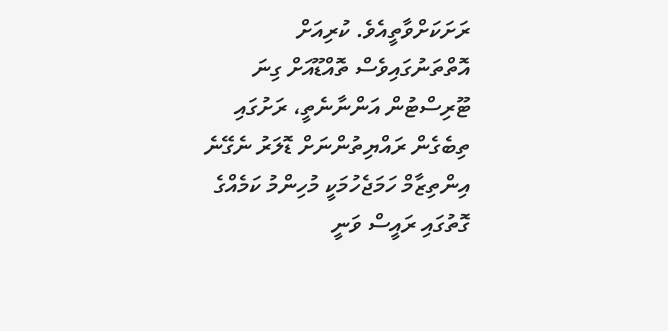ރަށަކަށްވާތީއެވެ. ކުރިއަށް އޮތްތަނުގައިވެސް ތޮއްޑޫއަށް ގިނަ ޓޫރިސްޓުން އަންނާނެތީ، ރަށުގައި ތިބެގެން ރައްޔިތުންނަށް ޑޮލަރު ނެގޭނެ އިންތިޒާމް ހަމަޖެހުމަކީ މުހިންމު ކަމެއްގެ ގޮތުގައި ރައީސް ވަނީ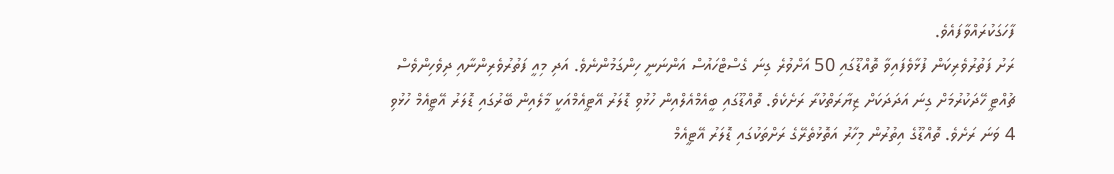ފާހަގަކުރައްވާފައެވެ.
ރަށު ފަތުރުވެރިކަން ފުޅާވެފައިވާ ތޮއްޑޫގައި 50 އަށްވުރެ ގިނަ ގެސްޓްހައުސް އަންނަނީ ހިންގަމުންނެވެ. އަދި މިއީ ފަތުރުވެރިންނާއި ދިވެހިންވެސް ޗުއްޓީ ހޭދަކުރުމަށް ގިނަ އަދަދަކަށް ޒިޔާރަތްކުރާ ރަށެކެވެ. ތޮއްޑޫގައި ބީއެމްއެލްއިން ހުޅުވި ޑޮލަރު އޭޓީއެމްއަކީ މާލެއިން ބޭރުގައި ޑޮލަރު އޭޓީއެމް ހުޅުވި 4 ވަނަ ރަށެވެ. ތޮއްޑޫގެ އިތުރުން މިހާރު އަތޮޅުތެރޭގެ ރަށްތަކުގައި ޑޮލަރު އޭޓީއެމް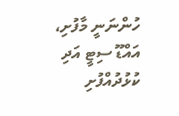ހުންނަނީ މާފުށި، އައްޑޫ ސިޓީ އަދި ކުޅުދުއްފުށި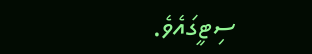ސިޓީގައެވެ.